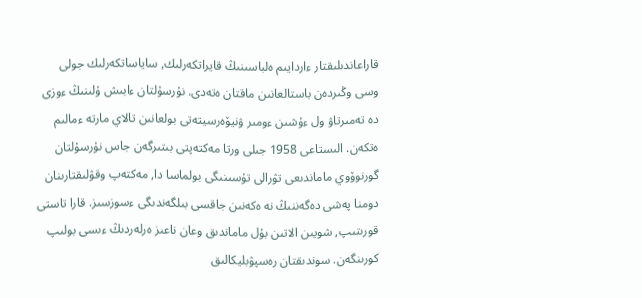قاراعاندىلىقتار ءاردايىم ەلباسىنىڭ قايراتكەرلىك, ساياساتكەرلىك جولى وسى وڭىردەن باستالعانىن ماقتان ەتەدى. نۇرسۇلتان ءابىش ۇلىنىڭ ءوزى دە تەمىرتاۋ ول ءۇشىن ءومىر ۋنيۆەرسيتەتى بولعانىن تالاي مارتە ءمالىم ەتكەن. الىستاعى 1958 جىلى ورتا مەكتەپتى بىتىرگەن جاس نۇرسۇلتان گورنوۆوي ماماندىعى تۋرالى تۇسىنىگى بولماسا دا, مەكتەپ وقۋلىقتارىنان دومنا پەشى دەگەننىڭ نە ەكەنىن جاقسى بىلگەندىگى ءسوزسىز. قارا تاستى قورىتىپ, شويىن الاتىن بۇل ماماندىق وعان ناعىز ەرلەردىڭ ءىسى بولىپ كورىنگەن. سوندىقتان رەسپۋبليكالىق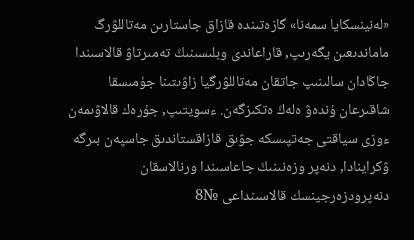«لەنينسكايا سمەنا» گازەتىندە قازاق جاستارىن مەتاللۋرگ ماماندىعىن يگەرىپ, قاراعاندى وبلىسىنىڭ تەمىرتاۋ قالاسىندا جاڭادان سالىنىپ جاتقان مەتاللۋرگيا زاۋىتىنا جۇمىسقا شاقىرعان ۇندەۋ ەلەڭ ەتكىزگەن. ءسويتىپ, جۇرەك قالاۋىمەن ءوزى سياقتى جەتپىسكە جۋىق قازاقستاندىق جاسپەن بىرگە ۋكراينادا, دنەپر وزەنىنىڭ جاعاسىندا ورنالاسقان دنەپرودزەرجينسك قالاسىنداعى №8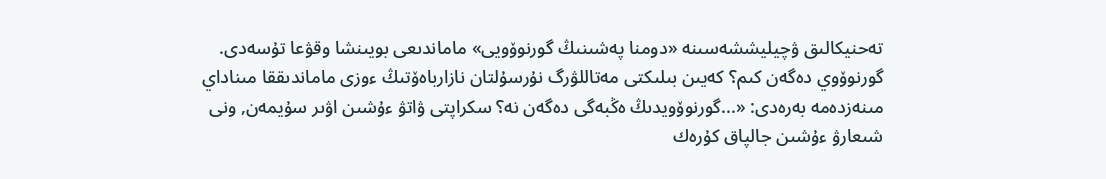تەحنيكالىق ۋچيليششەسىنە «دومنا پەشىنىڭ گورنوۆويى» ماماندىعى بويىنشا وقۋعا تۇسەدى. گورنوۆوي دەگەن كىم؟ كەيىن بىلىكتى مەتاللۋرگ نۇرسۇلتان نازارباەۆتىڭ ءوزى ماماندىققا مىناداي مىنەزدەمە بەرەدى: «...گورنوۆويدىڭ ەڭبەگى دەگەن نە؟ سكراپتى ۋاتۋ ءۇشىن اۋىر سۇيمەن, ونى شىعارۋ ءۇشىن جالپاق كۇرەك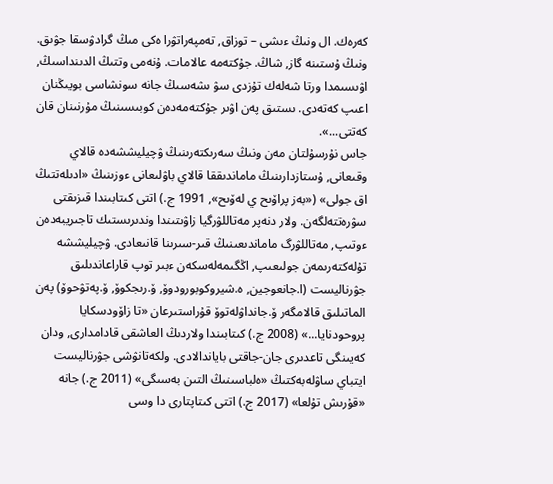كەرەك. ال ونىڭ ءىشى – توزاق, تەمپەراتۋرا ەكى مىڭ گرادۋسقا جۋىق. ونىڭ ۇستىنە گاز, شاڭ. جۇكتەمە عالامات. ۇنەمى وتتىڭ الدىنداسىڭ, اۋىسىمدا ورتا شەلەك تۇزدى سۋ ىشەسىڭ جانە سونشاسى بويىڭنان اعىپ كەتەدى. ىستىق پەن اۋىر جۇكتەمەدەن كوبىسىنىڭ مۇرنىنان قان كەتتى...».
جاس نۇرسۇلتان مەن ونىڭ سەرىكتەرىنىڭ ۋچيليششەدە قالاي وقىعانى, ۇستازدارىنىڭ ماماندىققا قالاي باۋلىعانى ءوزىنىڭ «ادىلەتتىڭ اق جولى» («بەز پراۆىح ي لەۆىح», 1991 ج.) اتتى كىتابىندا قىزىقتى سۋرەتتەلگەن. ولار دنەپر مەتاللۋرگيا زاۋىتىندا وندىرىستىك تاجىريبەدەن ءوتىپ, مەتاللۋرگ ماماندىعىنىڭ قىر-سىرىنا قانىعادى. ۋچيليششە تۇلەكتەرىمەن جولىعىپ, اڭگىمەلەسكەن ءبىر توپ قاراعاندىلىق جۋرناليست (ا.جانعوجين, ە.شيروكوبورودوۆ, ۆ.رىجكوۆ, ۆ.پەتۋحوۆ) پەن الماتىلىق قالامگەر ۆ.جانداۋلەتوۆ قۇراستىرعان «تا زاۆودسكايا پروحودنايا...» (2008 ج.) كىتابىندا ولاردىڭ العاشقى قادامدارى, ودان كەيىنگى تاعدىرى جان-جاقتى باياندالادى. ولكەتانۋشى جۋرناليست ايتباي ساۋلەبەكتىڭ «ەلباسىنىڭ التىن بەسىگى» (2011 ج.) جانە «قۇرىش تۇلعا» (2017 ج.) اتتى كىتاپتارى دا وسى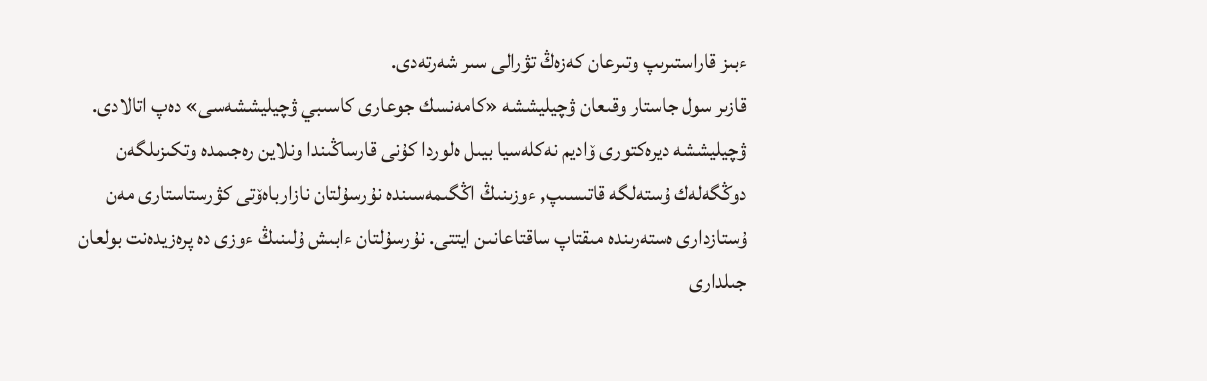ءبىز قاراستىرىپ وتىرعان كەزەڭ تۋرالى سىر شەرتەدى.
قازىر سول جاستار وقىعان ۋچيليششە «كامەنسك جوعارى كاسىبي ۋچيليششەسى» دەپ اتالادى. ۋچيليششە ديرەكتورى ۆاديم نەكلەسيا بيىل ەلوردا كۇنى قارساڭىندا ونلاين رەجىمدە وتكىزىلگەن دوڭگەلەك ۇستەلگە قاتىسىپ, ءوزىنىڭ اڭگىمەسىندە نۇرسۇلتان نازارباەۆتى كۋرستاستارى مەن ۇستازدارى ەستەرىندە مىقتاپ ساقتاعانىن ايتتى. نۇرسۇلتان ءابىش ۇلىنىڭ ءوزى دە پرەزيدەنت بولعان جىلدارى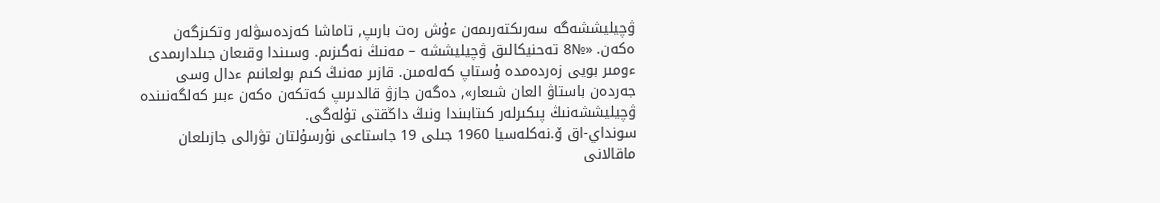ۋچيليششەگە سەرىكتەرىمەن ءۇش رەت بارىپ, تاماشا كەزدەسۋلەر وتكىزگەن ەكەن. «№8 تەحنيكالىق ۋچيليششە – مەنىڭ نەگىزىم. وسىندا وقىعان جىلدارىمدى ءومىر بويى زەردەمدە ۇستاپ كەلەمىن. قازىر مەنىڭ كىم بولعانىم ءدال وسى جەردەن باستاۋ العان شىعار», دەگەن جازۋ قالدىرىپ كەتكەن ەكەن ءبىر كەلگەنىندە ۋچيليششەنىڭ پىكىرلەر كىتابىندا ونىڭ داڭقتى تۇلەگى.
سونداي-اق ۆ.نەكلەسيا 1960 جىلى 19 جاستاعى نۇرسۇلتان تۋرالى جازىلعان ماقالانى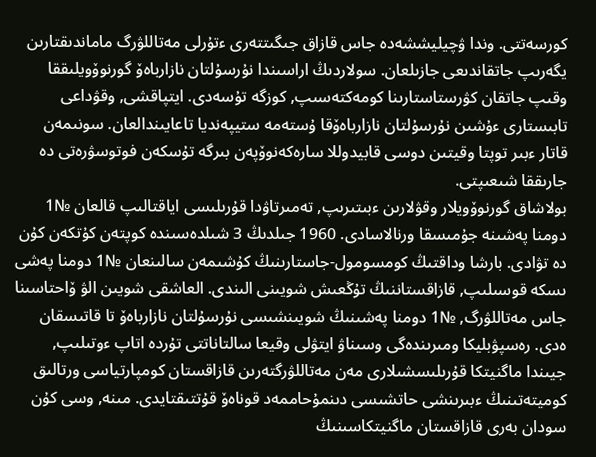كورسەتتى. وندا ۋچيليششەدە جاس قازاق جىگىتتەرى ءتۇرلى مەتاللۋرگ ماماندىقتارىن يگەرىپ جاتقاندىعى جازىلعان. سولاردىڭ اراسىندا نۇرسۇلتان نازارباەۆ گورنوۆويلىققا وقىپ جاتقان كۋرستاستارىنا كومەكتەسىپ, كوزگە تۇسەدى. ايتپاقشى, وقۋداعى تابىستارى ءۇشىن نۇرسۇلتان نازارباەۆقا ۇستەمە ستيپەنديا تاعايىندالعان. سونىمەن قاتار ءبىر توپتا وقيتىن دوسى قابيدوللا سارەكەنوۆپەن بىرگە تۇسكەن فوتوسۋرەتى دە جارىققا شىعىپتى.
بولاشاق گورنوۆويلار وقۋلارىن ءبىتىرىپ, تەمىرتاۋدا قۇرىلىسى اياقتالىپ قالعان №1 دومنا پەشىنە جۇمىسقا ورنالاسادى. 1960 جىلدىڭ 3 شىلدەسىندە كوپتەن كۇتكەن كۇن دە تۋادى. بارشا وداقتىڭ كومسومول-جاستارىنىڭ كۇشىمەن سالىنعان №1 دومنا پەشى ىسكە قوسىلىپ, قازاقستاننىڭ تۇڭعىش شويىنى الىندى. العاشقى شويىن الۋ ۆاحتاسىنا جاس مەتاللۋرگ, №1 دومنا پەشىنىڭ شويىنشىسى نۇرسۇلتان نازارباەۆ تا قاتىسقان ەدى. رەسپۋبليكا ومىرىندەگى وسىناۋ ايتۋلى وقيعا سالتاناتتى تۇردە اتاپ ءوتىلىپ, جيىندا ماگنيتكا قۇرىلىسشىلارى مەن مەتاللۋرگتەرىن قازاقستان كومپارتياسى ورتالىق كوميتەتىنىڭ ءبىرىنشى حاتشىسى دىنمۇحاممەد قوناەۆ قۇتتىقتايدى. مىنە, وسى كۇن سودان بەرى قازاقستان ماگنيتكاسىنىڭ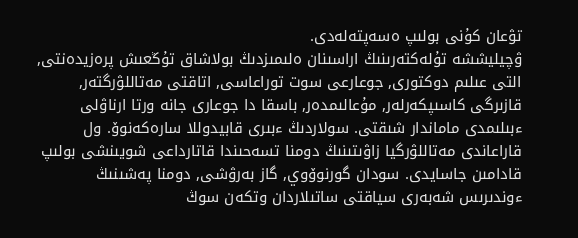تۋعان كۇنى بولىپ ەسەپتەلەدى.
ۋچيليششە تۇلەكتەرىنىڭ اراسىنان ەلىمىزدىڭ بولاشاق تۇڭعىش پرەزيدەنتى, التى عىلىم دوكتورى, جوعارعى سوت توراعاسى, اتاقتى مەتاللۋرگتەر, قازىرگى كاسىپكەرلەر, مۇعالىمدەر, باسقا دا جوعارى جانە ورتا ارناۋلى ءبىلىمدى ماماندار شىقتى. سولاردىڭ ءبىرى قابيدوللا سارەكەنوۆ. ول قاراعاندى مەتاللۋرگيا زاۋىتىنىڭ دومنا تسەحىندا قاتارداعى شويىنشى بولىپ قادامىن جاسايدى. سودان گورنوۆوي, گاز بەرۋشى, دومنا پەشىنىڭ ءوندىرىس شەبەرى سياقتى ساتىلاردان وتكەن سوڭ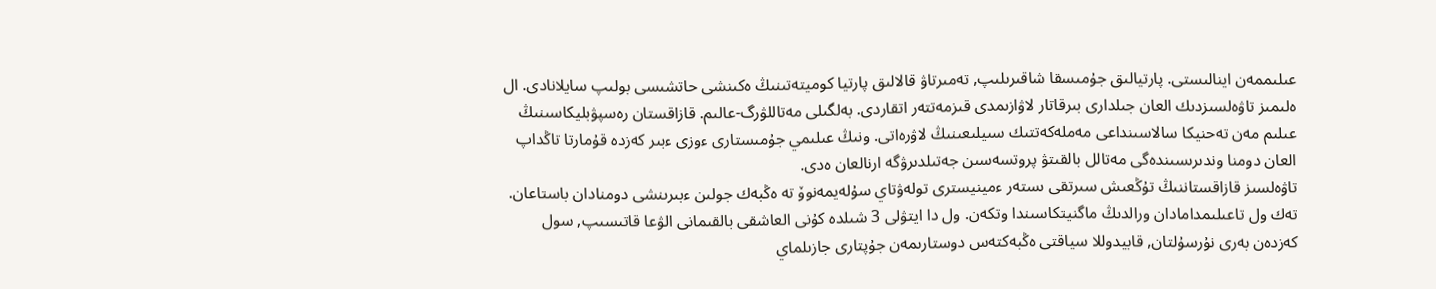عىلىممەن اينالىستى. پارتيالىق جۇمىسقا شاقىرىلىپ, تەمىرتاۋ قالالىق پارتيا كوميتەتىنىڭ ەكىنشى حاتشىسى بولىپ سايلانادى. ال ەلىمىز تاۋەلسىزدىك العان جىلدارى بىرقاتار لاۋازىمدى قىزمەتتەر اتقاردى. بەلگىلى مەتاللۋرگ-عالىم. قازاقستان رەسپۋبليكاسىنىڭ عىلىم مەن تەحنيكا سالاسىنداعى مەملەكەتتىك سىيلىعىنىڭ لاۋرەاتى. ونىڭ عىلىمي جۇمىستارى ءوزى ءبىر كەزدە قۇمارتا تاڭداپ العان دومنا وندىرىسىندەگى مەتالل بالقىتۋ پروتسەسىن جەتىلدىرۋگە ارنالعان ەدى.
تاۋەلسىز قازاقستاننىڭ تۇڭعىش سىرتقى ىستەر ءمينيسترى تولەۋتاي سۇلەيمەنوۆ تە ەڭبەك جولىن ءبىرىنشى دومنادان باستاعان. تەك ول تاعىلىمدامادان ورالدىڭ ماگنيتكاسىندا وتكەن. ول دا ايتۋلى 3 شىلدە كۇنى العاشقى بالقىمانى الۋعا قاتىسىپ, سول كەزدەن بەرى نۇرسۇلتان, قابيدوللا سياقتى ەڭبەكتەس دوستارىمەن جۇپتارى جازىلماي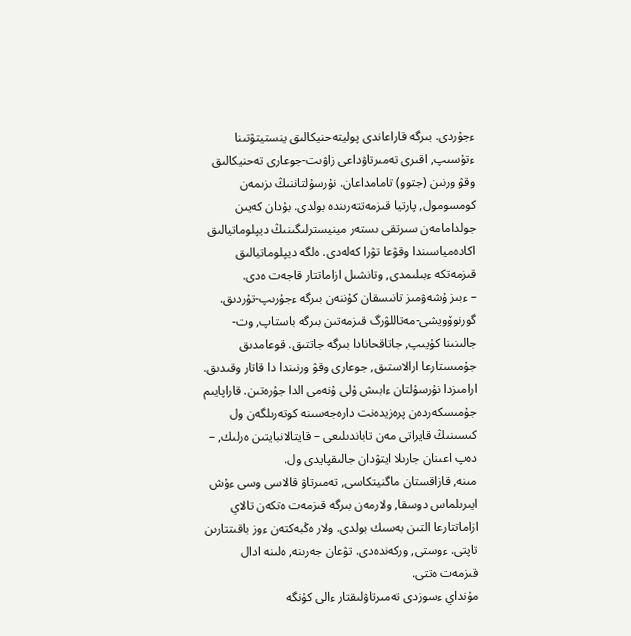ءجۇردى. بىرگە قاراعاندى پوليتەحنيكالىق ينستيتۋتىنا ءتۇسىپ, اقىرى تەمىرتاۋداعى زاۋىت-جوعارى تەحنيكالىق وقۋ ورنىن (جتوو) تامامداعان. نۇرسۇلتاننىڭ ىزىمەن كومسومول, پارتيا قىزمەتتەرىندە بولدى. بۇدان كەيىن جولدامامەن سىرتقى ىستەر مينيسترلىگىنىڭ ديپلوماتيالىق اكادەمياسىندا وقۋعا تۋرا كەلەدى. ەلگە ديپلوماتيالىق قىزمەتكە ءبىلىمدى, وتانشىل ازاماتتار قاجەت ەدى.
– ءبىز ۇشەۋمىز تانىسقان كۇننەن بىرگە ءجۇرىپ-تۇردىق. گورنوۆويشى-مەتاللۋرگ قىزمەتىن بىرگە باستاپ, وت-جالىنىنا كۇيىپ, جاتاقحانادا بىرگە جاتتىق. قوعامدىق جۇمىستارعا ارالاستىق, جوعارى وقۋ ورنىندا دا قاتار وقىدىق. ارامىزدا نۇرسۇلتان ءابىش ۇلى ۇنەمى الدا جۇرەتىن. قاراپايىم جۇمىسكەردەن پرەزيدەنت دارەجەسىنە كوتەرىلگەن ول كىسىنىڭ قايراتى مەن تاباندىلىعى – قايتالانبايتىن ەرلىك, – دەپ اعىنان جارىلا ايتۋدان جالىقپايدى ول.
مىنە, قازاقستان ماگنيتكاسى, تەمىرتاۋ قالاسى وسى ءۇش ايىرىلماس دوسقا, ولارمەن بىرگە قىزمەت ەتكەن تالاي ازاماتتارعا التىن بەسىك بولدى. ولار ەڭبەكتەن ءوز باقىتتارىن تاپتى. ءوستى, وركەندەدى. تۋعان جەرىنە, ەلىنە ادال قىزمەت ەتتى.
مۇنداي ءسوزدى تەمىرتاۋلىقتار ءالى كۇنگە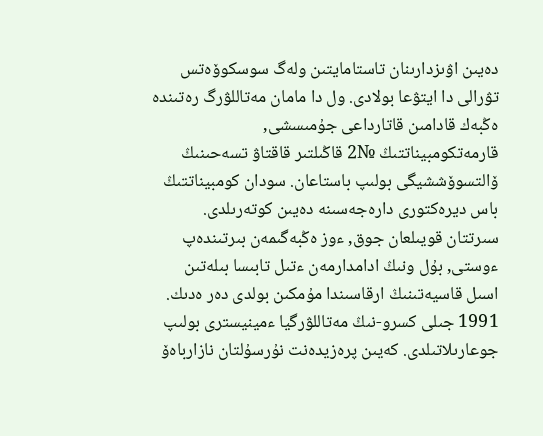دەيىن اۋىزدارىنان تاستامايتىن ولەگ سوسكوۆەتس تۋرالى دا ايتۋعا بولادى. ول دا مامان مەتاللۋرگ رەتىندە ەڭبەك قادامىن قاتارداعى جۇمىسشى, قارمەتكومبيناتتىڭ №2 قاڭىلتىر قاقتاۋ تسەحىنىڭ ۆالتسوۆششيگى بولىپ باستاعان. سودان كومبيناتتىڭ باس ديرەكتورى دارەجەسىنە دەيىن كوتەرىلدى. سىرتتان قويىلعان جوق, ءوز ەڭبەگىمەن بىرتىندەپ ءوستى, بۇل ونىڭ ادامدارمەن ءتىل تابىسا بىلەتىن اسىل قاسيەتىنىڭ ارقاسىندا مۇمكىن بولدى دەر ەدىك. 1991 جىلى كسرو-نىڭ مەتاللۋرگيا ءمينيسترى بولىپ جوعارىلاتىلدى. كەيىن پرەزيدەنت نۇرسۇلتان نازارباەۆ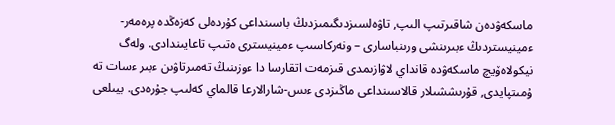ماسكەۋدەن شاقىرتىپ الىپ, تاۋەلسىزدىگىمىزدىڭ باسىنداعى كۇردەلى كەزەڭدە پرەمەر-ءمينيستردىڭ ءبىرىنشى ورىنباسارى – ونەركاسىپ ءمينيسترى ەتىپ تاعايىندادى. ولەگ نيكولاەۆيچ ماسكەۋدە قانداي لاۋازىمدى قىزمەت اتقارسا دا ءوزىنىڭ تەمىرتاۋىن ءبىر ءسات تە ۇمىتپايدى, قۇرىششىلار قالاسىنداعى ماڭىزدى ءىس-شارالارعا قالماي كەلىپ جۇرەدى. بيىلعى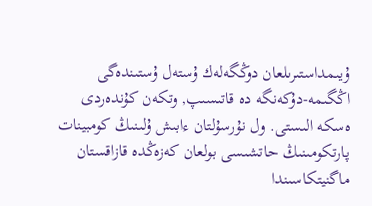ۇيىمداستىرىلعان دوڭگەلەك ۇستەل ۇستىندەگى اڭگىمە-دۇكەنگە دە قاتىسىپ, وتكەن كۇندەردى ەسكە الىستى. ول نۇرسۇلتان ءابىش ۇلىنىڭ كومبينات پارتكومىنىڭ حاتشىسى بولعان كەزەڭدە قازاقستان ماگنيتكاسىندا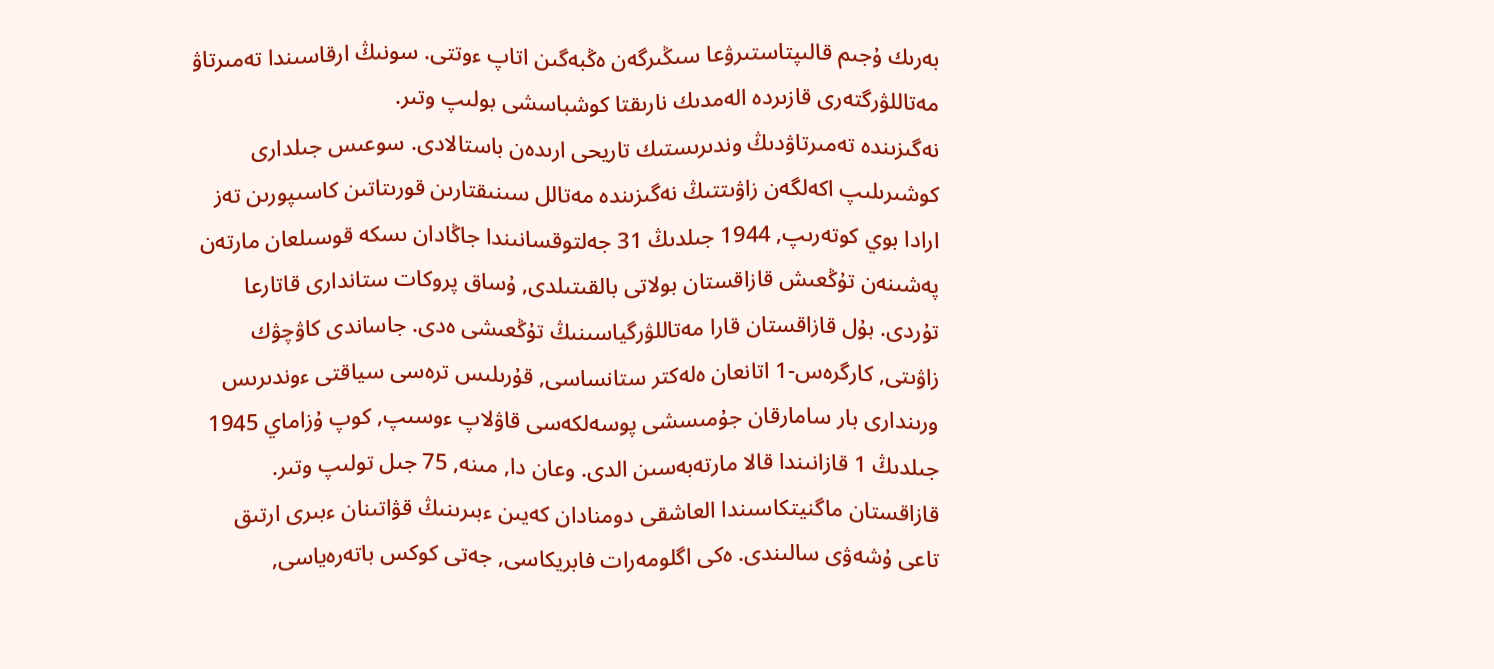بەرىك ۇجىم قالىپتاستىرۋعا سىڭىرگەن ەڭبەگىن اتاپ ءوتتى. سونىڭ ارقاسىندا تەمىرتاۋ مەتاللۋرگتەرى قازىردە الەمدىك نارىقتا كوشباسشى بولىپ وتىر.
نەگىزىندە تەمىرتاۋدىڭ وندىرىستىك تاريحى ارىدەن باستالادى. سوعىس جىلدارى كوشىرىلىپ اكەلگەن زاۋىتتىڭ نەگىزىندە مەتالل سىنىقتارىن قورىتاتىن كاسىپورىن تەز ارادا بوي كوتەرىپ, 1944 جىلدىڭ 31 جەلتوقسانىندا جاڭادان ىسكە قوسىلعان مارتەن پەشىنەن تۇڭعىش قازاقستان بولاتى بالقىتىلدى, ۇساق پروكات ستاندارى قاتارعا تۇردى. بۇل قازاقستان قارا مەتاللۋرگياسىنىڭ تۇڭعىشى ەدى. جاساندى كاۋچۋك زاۋىتى, كارگرەس-1 اتانعان ەلەكتر ستانساسى, قۇرىلىس ترەسى سياقتى ءوندىرىس ورىندارى بار سامارقان جۇمىسشى پوسەلكەسى قاۋلاپ ءوسىپ, كوپ ۇزاماي 1945 جىلدىڭ 1 قازانىندا قالا مارتەبەسىن الدى. وعان دا, مىنە, 75 جىل تولىپ وتىر.
قازاقستان ماگنيتكاسىندا العاشقى دومنادان كەيىن ءبىرىنىڭ قۋاتىنان ءبىرى ارتىق تاعى ۇشەۋى سالىندى. ەكى اگلومەرات فابريكاسى, جەتى كوكس باتەرەياسى,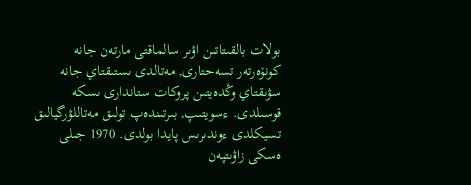بولات بالقىتاتىن اۋىر سالماقتى مارتەن جانە كونۆەرتەر تسەحتارى, مەتالدى ىستىقتاي جانە سۋىقتاي وڭدەيتىن پروكات ستاندارى ىسكە قوسىلدى. ءسويتىپ, بىرتىندەپ تولىق مەتاللۋرگيالىق تسيكلدى ءوندىرىس پايدا بولدى. 1970 جىلى ەسكى زاۋىتپەن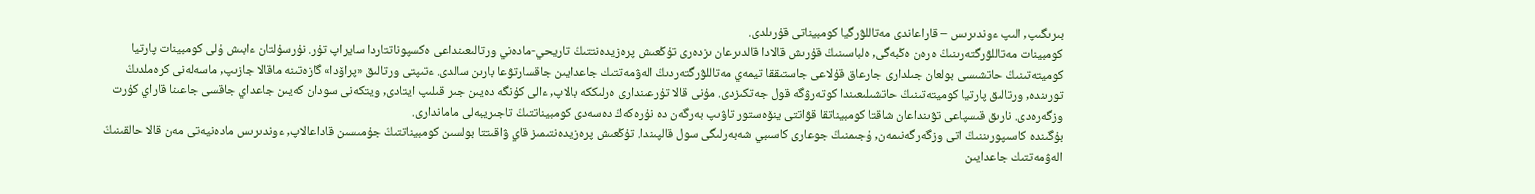بىرىگىپ, الىپ ءوندىرىس – قاراعاندى مەتاللۋرگيا كومبيناتى قۇرىلدى.
كومبينات مەتاللۋرگتەرىنىڭ ەرەن ەڭبەگى, ەلباسىنىڭ قۇرىش قالادا قالدىرعان ىزدەرى تۇڭعىش پرەزيدەنتتىڭ تاريحي-مادەني ورتالىعىنداعى ەكسپوناتتاردا سايراپ تۇر. نۇرسۇلتان ءابىش ۇلى كومبينات پارتيا كوميتەتىنىڭ حاتشىسى بولعان جىلدارى جارعاق قۇلاعى جاستىققا تيمەي مەتاللۋرگتەردىڭ الەۋمەتتىك جاعدايىن جاقسارتۋعا بارىن سالدى. ءتىپتى ورتالىق «پراۆدا» گازەتىنە ماقالا جازىپ, ماسەلەنى كرەملدىڭ تورىندە, ورتالىق پارتيا كوميتەتىنىڭ حاتشىلىعىندا كوتەرۋگە قول جەتكىزدى. مۇنى قالا تۇرعىندارى ەرلىككە بالاپ, ءالى كۇنگە دەيىن جىر قىلىپ ايتادى, ويتكەنى سودان كەيىن جاعداي جاقسى جاعىنا قاراي كۇرت وزگەرەدى. نارىق قىسپاعى تۋىنداعان شاقتا كومبيناتقا قۋاتتى ينۆەستور تاۋىپ بەرگەن دە نۇرەكەڭ دەسەدى كومبيناتتىڭ تاجىريبەلى ماماندارى.
بۇگىندە كاسىپورىننىڭ اتى وزگەرگەنىمەن, ۇجىمنىڭ جوعارى كاسىبي شەبەرلىگى سول قالپىندا. تۇڭعىش پرەزيدەنتىمىز قاي ۋاقىتتا بولسىن كومبيناتتىڭ جۇمىسىن قاداعالاپ, ءوندىرىس مادەنيەتى مەن قالا حالقىنىڭ الەۋمەتتىك جاعدايىن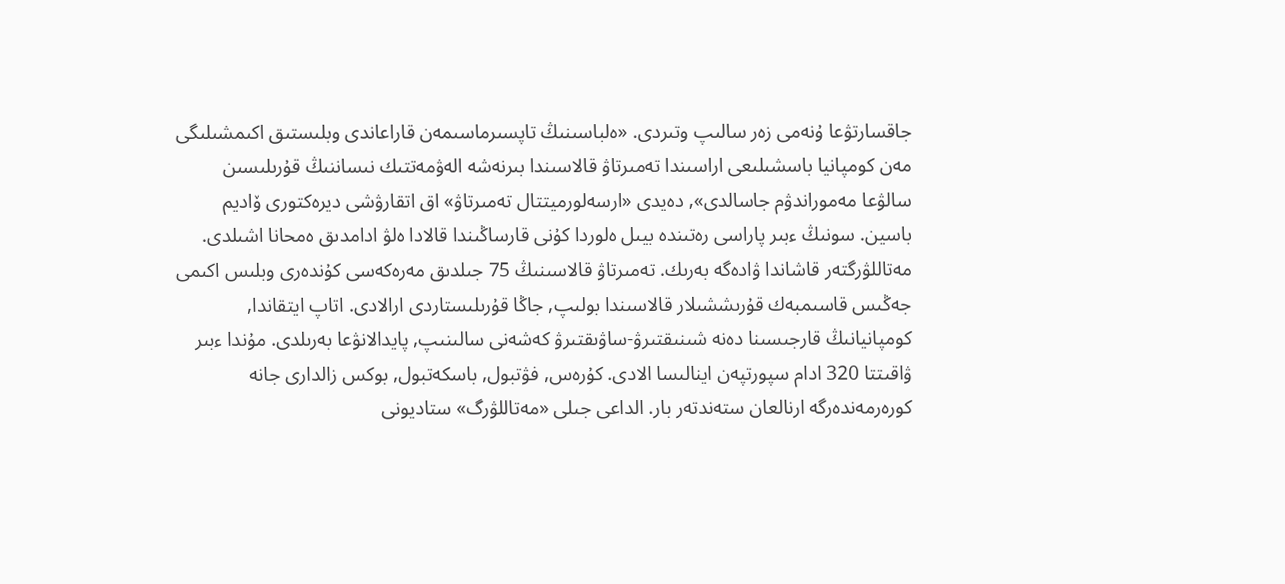جاقسارتۋعا ۇنەمى زەر سالىپ وتىردى. «ەلباسىنىڭ تاپسىرماسىمەن قاراعاندى وبلىستىق اكىمشىلىگى مەن كومپانيا باسشىلىعى اراسىندا تەمىرتاۋ قالاسىندا بىرنەشە الەۋمەتتىك نىساننىڭ قۇرىلىسىن سالۋعا مەموراندۋم جاسالدى», دەيدى «ارسەلورميتتال تەمىرتاۋ» اق اتقارۋشى ديرەكتورى ۆاديم باسين. سونىڭ ءبىر پاراسى رەتىندە بيىل ەلوردا كۇنى قارساڭىندا قالادا ەلۋ ادامدىق ەمحانا اشىلدى.
مەتاللۋرگتەر قاشاندا ۋادەگە بەرىك. تەمىرتاۋ قالاسىنىڭ 75 جىلدىق مەرەكەسى كۇندەرى وبلىس اكىمى جەڭىس قاسىمبەك قۇرىششىلار قالاسىندا بولىپ, جاڭا قۇرىلىستاردى ارالادى. اتاپ ايتقاندا, كومپانيانىڭ قارجىسىنا دەنە شىنىقتىرۋ-ساۋىقتىرۋ كەشەنى سالىنىپ, پايدالانۋعا بەرىلدى. مۇندا ءبىر ۋاقىتتا 320 ادام سپورتپەن اينالىسا الادى. كۇرەس, فۋتبول, باسكەتبول, بوكس زالدارى جانە كورەرمەندەرگە ارنالعان ستەندتەر بار. الداعى جىلى «مەتاللۋرگ» ستاديونى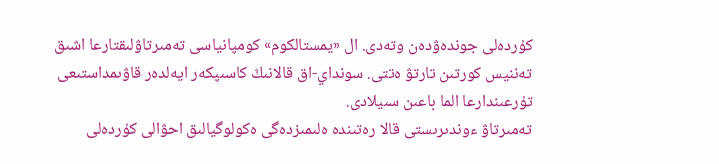كۇردەلى جوندەۋدەن وتەدى. ال «يمستالكوم» كومپانياسى تەمىرتاۋلىقتارعا اشىق تەننيس كورتىن تارتۋ ەتتى. سونداي-اق قالانىڭ كاسىپكەر ايەلدەر قاۋىمداستىعى تۇرعىندارعا الما باعىن سىيلادى.
تەمىرتاۋ ءوندىرىستى قالا رەتىندە ەلىمىزدەگى ەكولوگيالىق احۋالى كۇردەلى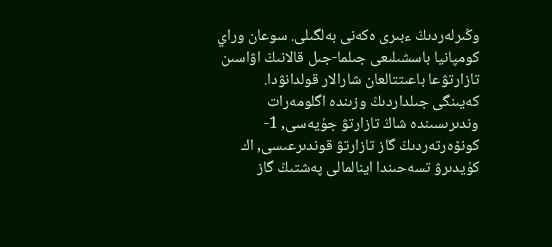وڭىرلەردىڭ ءبىرى ەكەنى بەلگىلى. سوعان وراي كومپانيا باسشىلىعى جىلما-جىل قالانىڭ اۋاسىن تازارتۋعا باعىتتالعان شارالار قولدانۋدا. كەيىنگى جىلداردىڭ وزىندە اگلومەرات وندىرىسىندە شاڭ تازارتۋ جۇيەسى, 1-كونۆەرتەردىڭ گاز تازارتۋ قوندىرعىسى, اك كۇيدىرۋ تسەحىندا اينالمالى پەشتىڭ گاز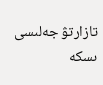تازارتۋ جەلىسى ىسكە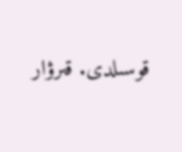قوسىلدى. قىرۋار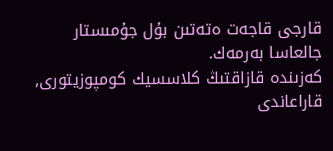قارجى قاجەت ەتەتىن بۇل جۇمىستار جالعاسا بەرمەك.
كەزىندە قازاقتىڭ كلاسسيك كومپوزيتورى, قاراعاندى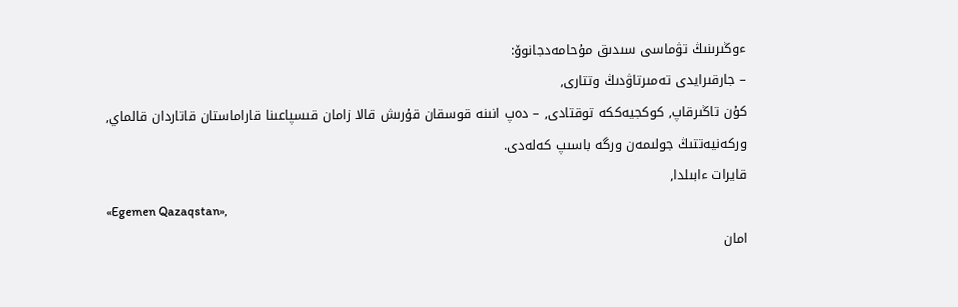ءوڭىرىنىڭ تۋماسى سىدىق مۇحامەدجانوۆ:
– جارقىرايدى تەمىرتاۋدىڭ وتتارى,
كۇن تاڭىرقاپ, كوكجيەككە توقتادى, – دەپ انىنە قوسقان قۇرىش قالا زامان قىسپاعىنا قاراماستان قاتاردان قالماي, وركەنيەتتىڭ جولىمەن ورگە باسىپ كەلەدى.
قايرات ءابىلدا,
«Egemen Qazaqstan»,
امان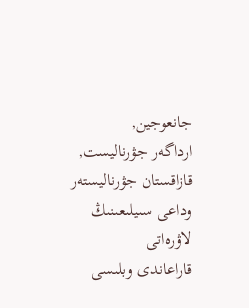جانعوجين,
ارداگەر جۋرناليست, قازاقستان جۋرناليستەر وداعى سىيلىعىنىڭ لاۋرەاتى
قاراعاندى وبلىسى